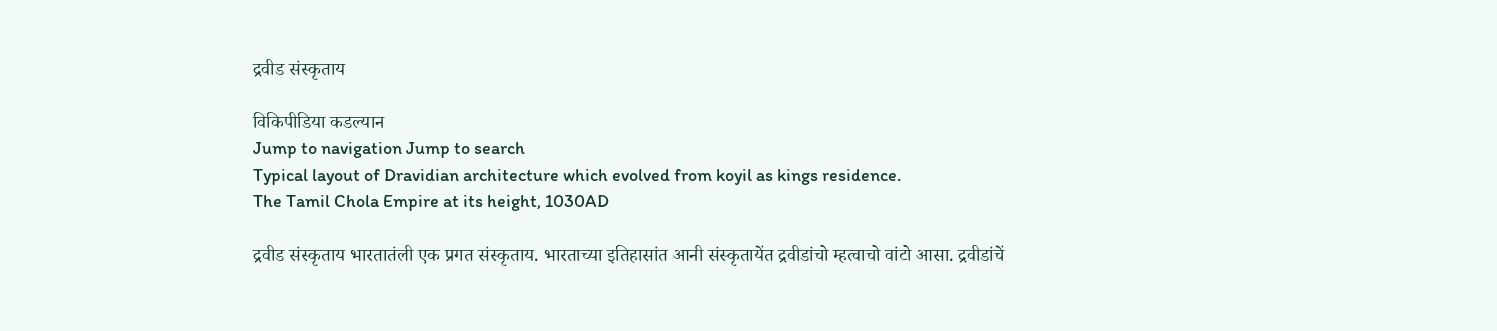द्रवीड संस्कृताय

विकिपीडिया कडल्यान
Jump to navigation Jump to search
Typical layout of Dravidian architecture which evolved from koyil as kings residence.
The Tamil Chola Empire at its height, 1030AD

द्रवीड संस्कृताय भारतातंली एक प्रगत संस्कृताय. भारताच्या इतिहासांत आनी संस्कृतायेंत द्रवीडांचो म्हत्वाचो वांटो आसा. द्रवीडांचें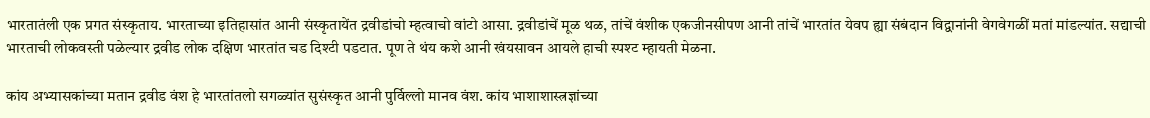भारतातंली एक प्रगत संस्कृताय. भारताच्या इतिहासांत आनी संस्कृतायेंत द्रवीडांचो म्हत्वाचो वांटो आसा. द्रवीडांचें मूळ थळ, तांचें वंशीक एकजीनसीपण आनी तांचें भारतांत येवप ह्या संबंदान विद्वानांनी वेगवेगळीं मतां मांडल्यांत. सद्याची भारताची लोकवस्ती पळेल्यार द्रवीड लोक दक्षिण भारतांत चड दिश्टी पडटात. पूण ते थंय कशे आनी खंयसावन आयले हाची स्पश्ट म्हायती मेळना.

कांय अभ्यासकांच्या मतान द्रवीड वंश हे भारतांतलो सगळ्यांत सुसंस्कृत आनी पुर्विल्लो मानव वंश. कांय भाशाशास्त्रज्ञांच्या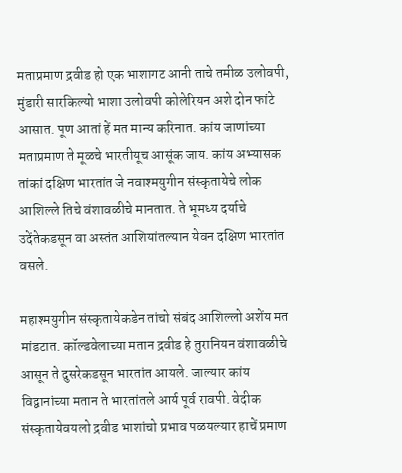मताप्रमाण द्रवीड हो एक भाशागट आनी ताचे तमीळ उलोवपी, मुंडारी सारकिल्यो भाशा उलोवपी कोलेरियन अशे दोन फांटे आसात. पूण आतां हें मत मान्य करिनात. कांय जाणांच्या मताप्रमाण ते मूळचे भारतीयूच आसूंक जाय. कांय अभ्यासक तांकां दक्षिण भारतांत जे नवाश्मयुगीन संस्कृतायेचे लोक आशिल्ले तिचे वंशावळीचे मानतात. ते भूमध्य दर्याचे उदेंतेकडसून वा अस्तंत आशियांतल्यान येवन दक्षिण भारतांत वसले.

महाश्मयुगीन संस्कृतायेकडेन तांचो संबंद आशिल्लो अशेंय मत मांडटात. कॉल्डवेलाच्या मतान द्रवीड हे तुरानियन वंशावळीचे आसून ते दुसरेकडसून भारतांत आयले. जाल्यार कांय विद्वानांच्या मतान ते भारतांतले आर्य पूर्व रावपी. वेदीक संस्कृतायेवयलो द्रवीड भाशांचो प्रभाव पळयल्यार हाचें प्रमाण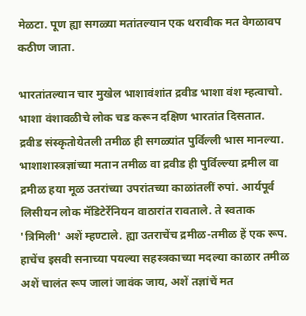मेळटा. पूण ह्या सगळ्या मतांतल्यान एक थरावीक मत वेगळावप कठीण जाता.

भारतांतल्यान चार मुखेल भाशावंशांत द्रवीड भाशा वंश म्हत्वाचो. भाशा वंशावळीचे लोक चड करून दक्षिण भारतांत दिसतात. द्रवीड संस्कृतोयेतली तमीळ ही सगळ्यांत पुर्विल्ली भास मानल्या. भाशाशास्त्रज्ञांच्या मतान तमीळ वा द्रवीड ही पुर्विल्ल्या द्रमील वा द्रमीळ हया मूळ उतरांच्या उपरांतच्या काळांतलीं रुपां. आर्यपूर्व लिसीयन लोक मॅडिटेर्रेनियन वाठारांत रावताले. ते स्वताक 'त्रिमिली' अशें म्हण्टाले. ह्या उतराचेंच द्रमीळ-तमीळ हें एक रूप. हाचेंच इसवी सनाच्या पयल्या सहस्त्रकाच्या मदल्या काळार तमीळ अशें चालंत रूप जालां जावंक जाय, अशें तज्ञांचें मत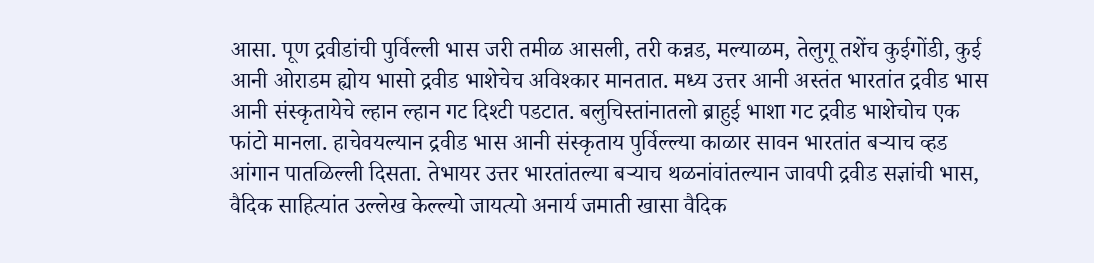आसा. पूण द्रवीडांची पुर्विल्ली भास जरी तमीळ आसली, तरी कन्नड, मल्याळम, तेलुगू तशेंच कुईगोंडी, कुई आनी ओराडम ह्योय भासो द्रवीड भाशेचेच अविश्कार मानतात. मध्य उत्तर आनी अस्तंत भारतांत द्रवीड भास आनी संस्कृतायेचे ल्हान ल्हान गट दिश्टी पडटात. बलुचिस्तांनातलो ब्राहुई भाशा गट द्रवीड भाशेचोच एक फांटो मानला. हाचेवयल्यान द्रवीड भास आनी संस्कृताय पुर्विल्ल्या काळार सावन भारतांत बऱ्याच व्हड आंगान पातळिल्ली दिसता. तेभायर उत्तर भारतांतल्या बऱ्याच थळनांवांतल्यान जावपी द्रवीड सज्ञांची भास, वैदिक साहित्यांत उल्लेख केल्ल्यो जायत्यो अनार्य जमाती खासा वैदिक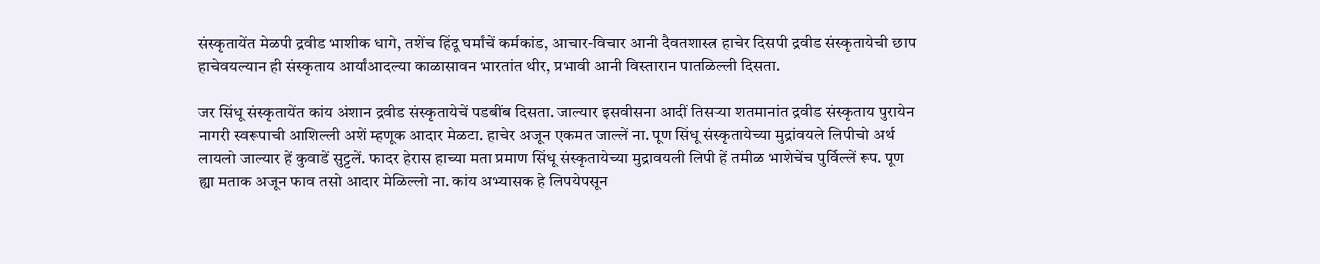संस्कृतायेंत मेळपी द्रवीड भाशीक धागे, तशेंच हिंदू घर्मांचें कर्मकांड, आचार-विचार आनी दैवतशास्त्र हाचेर दिसपी द्रवीड संस्कृतायेची छाप हाचेवयल्यान ही संस्कृताय आर्यांआदल्या काळासावन भारतांत थीर, प्रभावी आनी विस्तारान पातळिल्ली दिसता.

जर सिंधू संस्कृतायेंत कांय अंशान द्रवीड संस्कृतायेचें पडबींब दिसता. जाल्यार इसवीसना आदीं तिसऱ्या शतमानांत द्रवीड संस्कृताय पुरायेन नागरी स्वरूपाची आशिल्ली अशें म्हणूक आदार मेळटा. हाचेर अजून एकमत जाल्लें ना. पूण सिंधू संस्कृतायेच्या मुद्रांवयले लिपीचो अर्थ लायलो जाल्यार हें कुवाडें सुट्टलें. फादर हेरास हाच्या मता प्रमाण सिंधू संस्कृतायेच्या मुद्रावयली लिपी हें तमीळ भाशेचेंच पुर्विल्लें रूप. पूण ह्या मताक अजून फाव तसो आदार मेळिल्लो ना. कांय अभ्यासक हे लिपयेपसून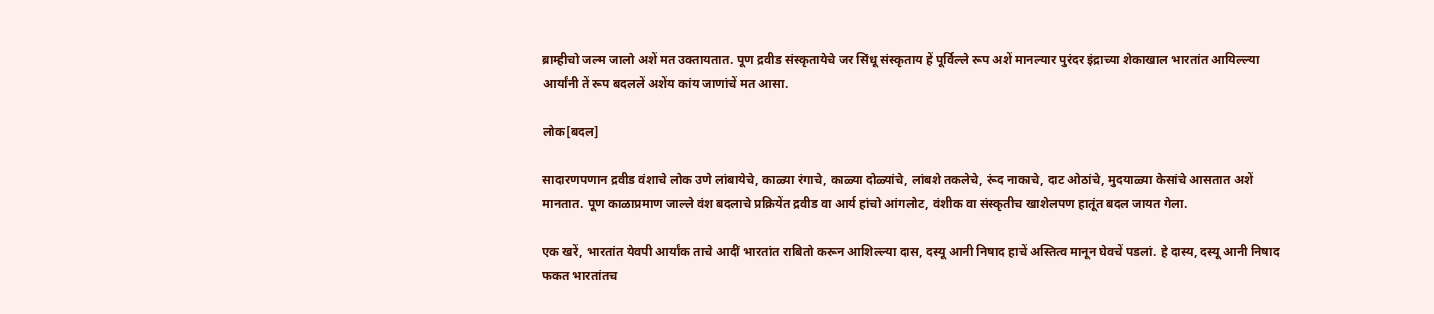ब्राम्हीचो जल्म जालो अशें मत उक्तायतात. पूण द्रवीड संस्कृतायेचे जर सिंधू संस्कृताय हें पूर्विल्ले रूप अशें मानल्यार पुरंदर इंद्राच्या शेकाखाल भारतांत आयिल्ल्या आर्यांनी तें रूप बदललें अशेंय कांय जाणांचें मत आसा.

लोक[बदल]

सादारणपणान द्रवीड वंशाचे लोक उणे लांबायेचे, काळ्या रंगाचे, काळ्या दोळ्यांचे, लांबशे तकलेचे, रूंद नाकाचे, दाट ओठांचे, मुदयाळ्या केसांचे आसतात अशें मानतात. पूण काळाप्रमाण जाल्ले वंश बदलाचे प्रक्रियेंत द्रवीड वा आर्य हांचो आंगलोट, वंशीक वा संस्कृतीच खाशेलपण हातूंत बदल जायत गेला.

एक खरें, भारतांत येवपी आर्यांक ताचे आदीं भारतांत राबितो करून आशिल्ल्या दास, दस्यू आनी निषाद हाचें अस्तित्व मानून घेवचें पडलां. हे दास्य, दस्यू आनी निषाद फकत भारतांतच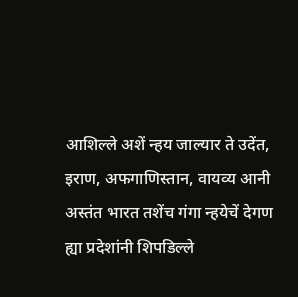आशिल्ले अशें न्हय जाल्यार ते उदेंत, इराण, अफगाणिस्तान, वायव्य आनी अस्तंत भारत तशेंच गंगा न्हयेचें देगण ह्या प्रदेशांनी शिपडिल्ले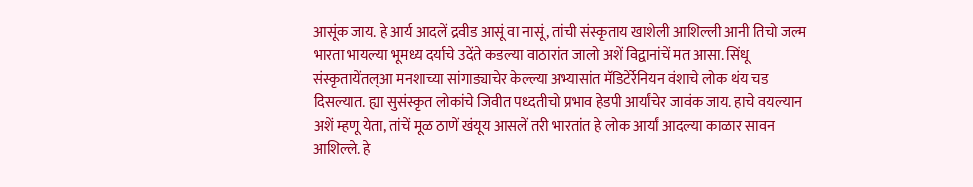आसूंक जाय. हे आर्य आदलें द्रवीड आसूं वा नासूं, तांची संस्कृताय खाशेली आशिल्ली आनी तिचो जल्म भारता भायल्या भूमध्य दर्याचे उदेंते कडल्या वाठारांत जालो अशें विद्वानांचें मत आसा. सिंधू संस्कृतायेंतल्आ मनशाच्या सांगाड्याचेर केल्ल्या अभ्यासांत मॅडिटेर्रेनियन वंशाचे लोक थंय चड दिसल्यात. ह्या सुसंस्कृत लोकांचे जिवीत पध्दतीचो प्रभाव हेडपी आर्यांचेर जावंक जाय. हाचे वयल्यान अशें म्हणू येता, तांचें मूळ ठाणें खंयूय आसलें तरी भारतांत हे लोक आर्यां आदल्या काळार सावन आशिल्ले. हे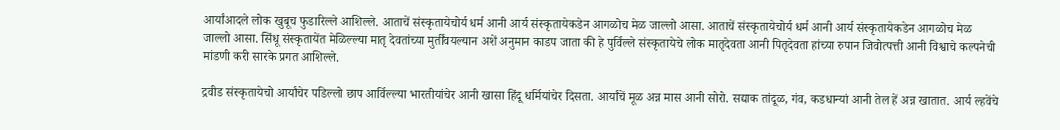आर्यांआदले लोक खुबूच फुडारिल्ले आशिल्ले. आताचें संस्कृतायेचोर्य धर्म आनी आर्य संस्कृतायेकडेन आगळोच मेळ जाल्लो आसा. आताचें संस्कृतायेचोर्य धर्म आनी आर्य संस्कृतायेकडेन आगळोच मेळ जाल्लो आसा. सिंधू संस्कृतायेंत मेळिल्ल्या मातृ देवतांच्या मुर्तींवयल्यान अशें अनुमान काडप जाता की हे पुर्विल्ले संस्कृतायेचे लोक मातृदेवता आनी पितृदेवता हांच्या रुपान जिवोत्पत्ती आनी विश्वाचे कल्पनेची मांडणी करी सारके प्रगत आशिल्ले.

द्रवीड संस्कृतायेचो आर्यांचेर पडिल्लो छाप आर्विल्ल्या भारतीयांचेर आनी खासा हिंदू धर्मियांचेर दिसता. आर्यांचें मूळ अन्न मास आनी सोरो. सद्याक तांदूळ, गंव, कडधान्यां आनी तेल हें अन्न खातात. आर्य ल्हवेंचे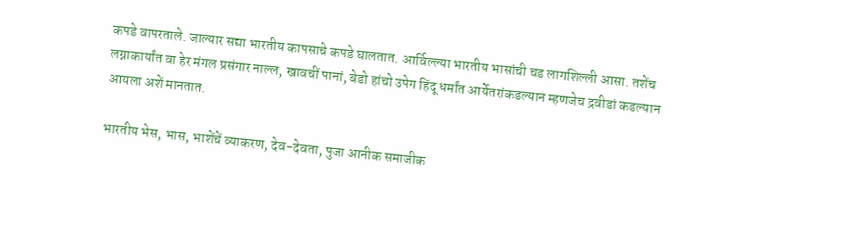कपडे वापरताले. जाल्यार सद्या भारतीय कापसाचे कपडे घालतात. आर्विल्ल्या भारतीय भासांची चड लागशिल्ली आसा. तशेंच लग्नाकार्यांत वा हेर मंगल प्रसंगार नाल्ल, खावचीं पानां, बेडो हांचो उपेग हिंदू धर्मांत आर्येतरांकडल्यान म्हणजेच द्रवीडां कडल्यान आयला अशें मानतात.

भारतीय भेस, भास, भाशेंचें व्याकरण, देव-देवता, पुजा आनीक समाजीक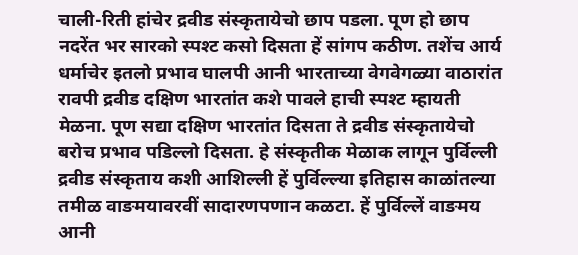चाली-रिती हांचेर द्रवीड संस्कृतायेचो छाप पडला. पूण हो छाप नदरेंत भर सारको स्पश्ट कसो दिसता हें सांगप कठीण. तशेंच आर्य धर्माचेर इतलो प्रभाव घालपी आनी भारताच्या वेगवेगळ्या वाठारांत रावपी द्रवीड दक्षिण भारतांत कशे पावले हाची स्पश्ट म्हायती मेळना. पूण सद्या दक्षिण भारतांत दिसता ते द्रवीड संस्कृतायेचो बरोच प्रभाव पडिल्लो दिसता. हे संस्कृतीक मेळाक लागून पुर्विल्ली द्रवीड संस्कृताय कशी आशिल्ली हें पुर्विल्ल्या इतिहास काळांतल्या तमीळ वाङमयावरवीं सादारणपणान कळटा. हें पुर्विल्लें वाङमय आनी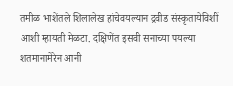तमीळ भाशेंतले शिलालेख हांचेवयल्यान द्रवीड संस्कृतायेविशीं आशी म्हायती मेळटा. दक्षिणेंत इसवी सनाच्या पयल्या शतमानामेरेन आनी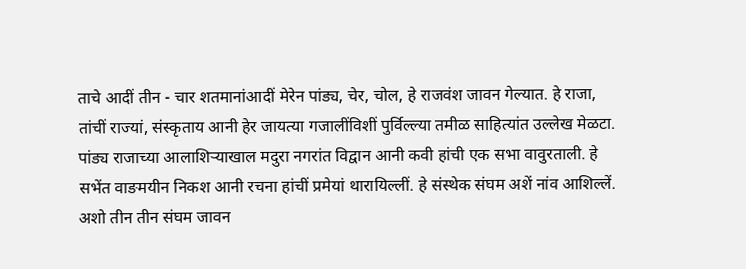ताचे आदीं तीन - चार शतमानांआदीं मेरेन पांड्य, चेर, चोल, हे राजवंश जावन गेल्यात. हे राजा, तांचीं राज्यां, संस्कृताय आनी हेर जायत्या गजालींविशीं पुर्विल्ल्या तमीळ साहित्यांत उल्लेख मेळटा. पांड्य राजाच्या आलाशिऱ्याखाल मदुरा नगरांत विद्वान आनी कवी हांची एक सभा वावुरताली. हे सभेंत वाङमयीन निकश आनी रचना हांचीं प्रमेयां थारायिल्लीं. हे संस्थेक संघम अशें नांव आशिल्लें. अशो तीन तीन संघम जावन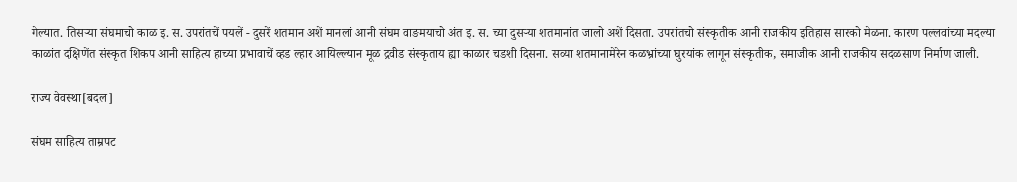गेल्यात. तिसऱ्या संघमाचो काळ इ. स. उपरांतचें पयलें - दुसरें शतमान अशें मानलां आनी संघम वाङमयाचो अंत इ. स. च्या दुसऱ्या शतमानांत जालो अशें दिसता. उपरांतचो संस्कृतीक आनी राजकीय इतिहास सारको मेळना. कारण पल्लवांच्या मदल्या काळांत दक्षिणेंत संस्कृत शिकप आनी साहित्य हाच्या प्रभावाचें व्हड ल्हार आयिल्ल्यान मूळ द्रवीड संस्कृताय ह्या काळार चडशी दिसना. सव्या शतमानामेरेन कळभ्रांच्या घुरयांक लागून संस्कृतीक, समाजीक आनी राजकीय सदळसाण निर्माण जाली.

राज्य वेवस्था[बदल]

संघम साहित्य ताम्रपट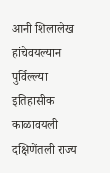आनी शिलालेख हांचेवयल्यान पुर्विल्ल्या इतिहासीक काळावयली दक्षिणेंतली राज्य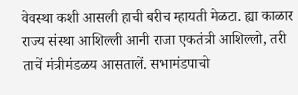वेवस्था कशी आसली हाची बरीच म्हायती मेळटा. ह्या काळार राज्य संस्था आशिल्ली आनी राजा एकतंत्री आशिल्लो, तरी ताचें मंत्रीमंडळय आसतालें. सभामंडपाचो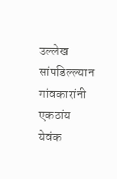उल्लेख सांपडिल्ल्यान गांवकारांनी एकठांय येवंक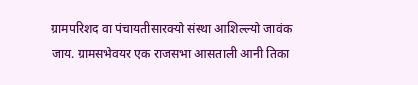ग्रामपरिशद वा पंचायतीसारक्यो संस्था आशिल्ल्यो जावंक जाय. ग्रामसभेवयर एक राजसभा आसताली आनी तिका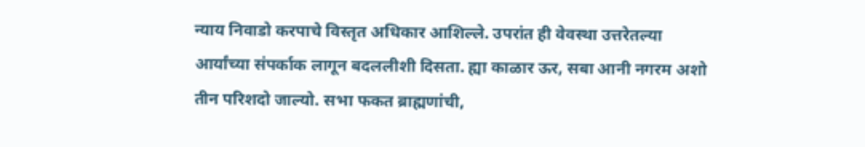न्याय निवाडो करपाचे विस्तृत अधिकार आशिल्ले. उपरांत ही वेवस्था उत्तरेतल्या आर्यांच्या संपर्काक लागून बदललीशी दिसता. ह्या काळार ऊर, सबा आनी नगरम अशो तीन परिशदो जाल्यो. सभा फकत ब्राह्मणांची,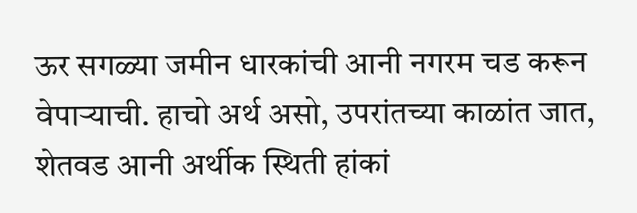ऊर सगळ्या जमीन धारकांची आनी नगरम चड करून वेपाऱ्याची. हाचो अर्थ असो, उपरांतच्या काळांत जात, शेतवड आनी अर्थीक स्थिती हांकां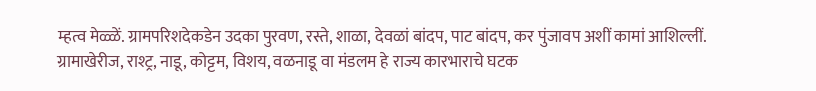म्हत्व मेळ्ळें. ग्रामपरिशदेकडेन उदका पुरवण, रस्ते, शाळा, देवळां बांदप, पाट बांदप, कर पुंजावप अशीं कामां आशिल्लीं. ग्रामाखेरीज, राश्ट्र, नाडू, कोट्टम, विशय, वळनाडू वा मंडलम हे राज्य कारभाराचे घटक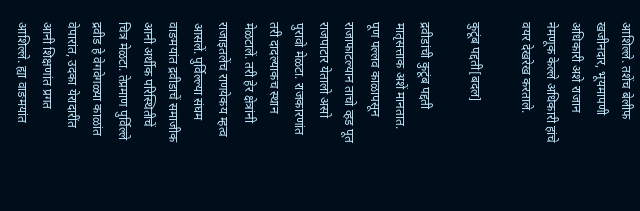आशिल्ले. तशेंच बेलीफ खजीनदार, भूयमापणी अधिकारी अशे राजान नेमणूक केल्ले अधिकारी हांचे वयर देखरेख करताले.

कुटूंब पद्दती[बदल]

द्रवीडांची कुटूंब पद्दती मातृसत्ताक अशें मानतात. पूण पल्लव काळापसून राजाफाटल्यान ताचो व्हड पूत राजपाटार येतालो असो पुरावो मेळटा. राजकारणांत तरी दादल्याकच स्थान मेळटालें. तरी हेर क्षेत्रांनी राजाइतलेंच राणयेकय म्हत्व आसलें. पुर्विल्ल्या संघम वाङमयांत द्रवीडाचें समाजीक आनी अर्थीक परिस्थितीचें चित्र मेळटा. तेप्रमाण पुर्विल्ले द्रवीड हे वेगवेगळ्या काळांत वेपारांत, उदका येरादारींत आनी शिक्षणांत प्रगत आशिल्ले. ह्या वाङमयांत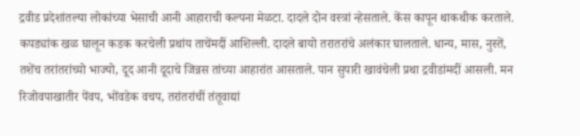द्रवीड प्रदेशांतल्या लोकांच्या भेसाची आनी आहाराची कल्पना मेळटा. दादले दोन वस्त्रां न्हेसताले. केंस कापून थाकथीक करताले. कपड्यांक खळ घालून कडक करचेली प्रथांय ताचेंमदीं आशिल्ली. दादले बायो तरातरांचे अलंकार घालताले. धान्य, मास, नुस्तें, तशेंच तरांतरांच्यो भाज्यो, दूद आनी दूदाचे जिन्नस तांच्या आहारांत आसताले. पान सुपारी खावंचेली प्रथा द्रवीडांमदीं आसली. मन रिजोवपाखातीर पेंवप, भोंवडेक वचप, तरांतरांचीं तंतूवाद्यां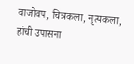वाजोवप, चित्रकला, नृत्यकला, हांची उपासना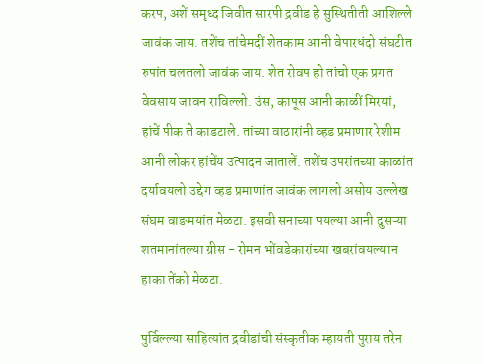करप, अशें समृध्द जिवीत सारपी द्रवीड हे सुस्थितीती आशिल्ले जावंक जाय. तशेंच तांचेमदीं शेतकाम आनी वेपारधंदो संघटीत रुपांत चलतलो जावंक जाय. शेत रोवप हो तांचो एक प्रगत वेवसाय जावन राविल्लो. उंस, कापूस आनी काळीं मिरयां, हांचें पीक ते काडटाले. तांच्या वाठारांनी व्हड प्रमाणार रेशीम आनी लोकर हांचेंय उत्पादन जातालें. तशेंच उपरांतच्या काळांत दर्यावयलो उद्देग व्हड प्रमाणांत जावंक लागलो असोय उल्लेख संघम वाङमयांत मेळटा. इसवी सनाच्या पयल्या आनी दुसऱ्या शतमानांतल्या ग्रीस - रोमन भोंवडेकारांच्या खबरांवयल्यान हाका तेंको मेळटा.

पुर्विल्ल्या साहित्यांत द्रवीडांची संस्कृतीक म्हायती पुराय तरेन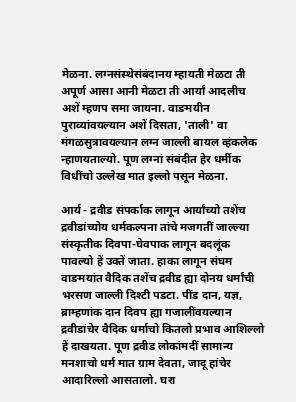मेळना. लग्नसंस्थेसंबंदानय म्हायती मेळटा ती अपूर्ण आसा आनी मेळटा ती आर्यां आदलीच अशें म्हणप समा जायना. वाङमयीन पुराव्यांवयल्यान अशें दिसता, 'ताली' वा मंगळसुत्रावयल्यान लग्न जाल्ली बायल व्हंकलेक न्हाणयताल्यो. पूण लग्नां संबंदीत हेर धर्मीक विधींचो उल्लेख मात इल्लो पसून मेळना.

आर्य - द्रवीड संपर्काक लागून आर्यांच्यो तशेंच द्रवीडांच्योय धर्मकल्पना तांचे मजगतीं जाल्ल्या संस्कृतीक दिवपा-घेवपाक लागून बदलूंक पावल्यो हें उक्तें जाता. हाका लागून संघम वाङमयांत वैदिक तशेंच द्रवीड ह्या दोनय धर्मांची भरसण जाल्ली दिश्टी पडटा. पींड दान, यज्ञ, ब्राम्हणांक दान दिवप ह्या गजालींवयल्यान द्रवीडांचेर वैदिक धर्माचो कितलो प्रभाव आशिल्लो हें दाखयता. पूण द्रवीड लोकांमदीं सामान्य मनशाचो धर्म मात ग्राम देवता, जादू हांचेर आदारिल्लो आसतालो. घरा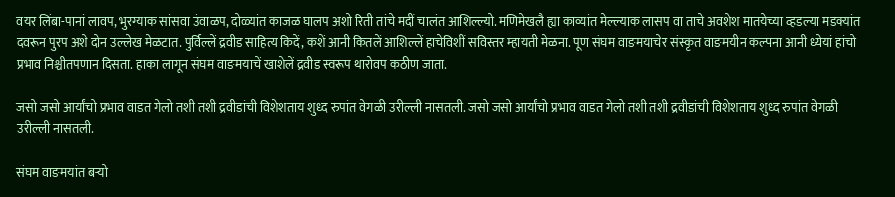वयर लिंबा-पानां लावप, भुरग्याक सांसवा उंवाळप, दोळ्यांत काजळ घालप अशो रिती तांचे मदीं चालंत आशिल्ल्यो. मणिमेखलै ह्या काव्यांत मेल्ल्याक लासप वा ताचे अवशेश मातयेच्या व्हडल्या मडक्यांत दवरून पुरप अशे दोन उल्लेख मेळटात. पुर्विल्लें द्रवीड साहित्य किदें, कशें आनी कितलें आशिल्लें हाचेविशीं सविस्तर म्हायती मेळना. पूण संघम वाङमयाचेर संस्कृत वाङमयीन कल्पना आनी ध्येयां हांचो प्रभाव निश्चीतपणान दिसता. हाका लागून संघम वाङमयाचें खाशेलें द्रवीड स्वरूप थारोवप कठीण जाता.

जसो जसो आर्यांचो प्रभाव वाडत गेलो तशी तशी द्रवीडांची विशेशताय शुध्द रुपांत वेगळी उरील्ली नासतली. जसो जसो आर्यांचो प्रभाव वाडत गेलो तशी तशी द्रवीडांची विशेशताय शुध्द रुपांत वेगळी उरील्ली नासतली.

संघम वाङमयांत बऱ्यो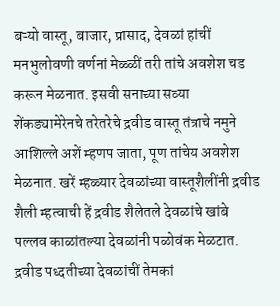बऱ्यो वास्तू, बाजार, प्रासाद, देवळां हांचीं मनभुलोवणी वर्णनां मेळ्ळीं तरी तांचे अवशेश चड करून मेळनात. इसवी सनाच्या सव्या शेंकड्यामेरेनचे तरेतरेचे द्रवीड वास्तू तंत्राचे नमुने आशिल्ले अशें म्हणप जाता, पूण तांचेय अवशेश मेळनात. खरें म्हळ्यार देवळांच्या वास्तूशैलींनी द्रवीड शैली म्हत्वाची हें द्रवीड शैलेतले देवळांचे खांबे पल्लव काळांतल्या देवळांनी पळोवंक मेळटात. द्रवीड पध्दतीच्या देवळांचीं तेमकां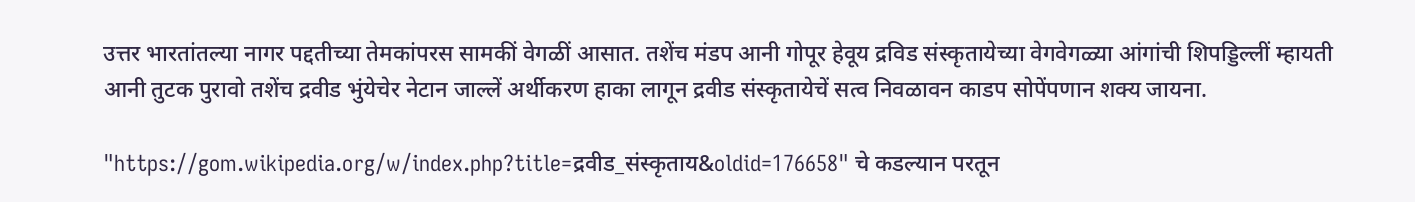उत्तर भारतांतल्या नागर पद्दतीच्या तेमकांपरस सामकीं वेगळीं आसात. तशेंच मंडप आनी गोपूर हेवूय द्रविड संस्कृतायेच्या वेगवेगळ्या आंगांची शिपड्डिल्लीं म्हायती आनी तुटक पुरावो तशेंच द्रवीड भुंयेचेर नेटान जाल्लें अर्थीकरण हाका लागून द्रवीड संस्कृतायेचें सत्व निवळावन काडप सोपेंपणान शक्य जायना.

"https://gom.wikipedia.org/w/index.php?title=द्रवीड_संस्कृताय&oldid=176658" चे कडल्यान परतून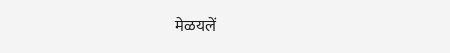मेळयलें